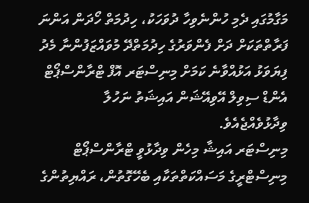މަގާމުގައި ދެމި ހުންނެވިހާ ދުވަހަކު، ހިދުމަތް ހޯދަން އަންނަ ފަރާތްތަކަށް ދަށް ފެންވަރުގެ ހިދުމަތްދޭ މުވައްޒަފުންނާ މެދު ފިޔަވަޅު އަޅުއްވާނެ ކަމަށް މިނިސްޓަރ އޮފް ޓްރާންސްޕޯޓް އެންޑް ސިވިލް އޭވިއޭޝަން އައިޝަތު ނަހުލާ ވިދާޅުވެއްޖެއެވެ.
މިނިސްޓަރ އައިޝާ މިހެން ވިދާޅުވީ ޓްރާންސްޕޯޓް މިނިސްޓްރީގެ މަސައްކަތްތަކާއި ބެހޭގޮތުން، ރައްޔިތުންގެ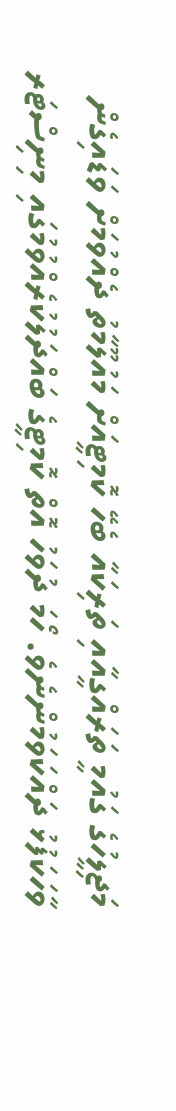މަޖިލީހުގެ ގައުމީ ތަރައްގީއާއި ތަރިކައާ ބެހޭ ކޮމިޓީއަށް މައުލޫމާތު ދެއްވުމަށް ވަޑައިގެން ވާހަކަފުޅު ދައްކަވަމުންނެވެ. ހޯމަ ދުވަހު އޮތް ކޮމިޓީގެ ބައްދަލުކުރެއްވުމުގައި މިނިސްޓަރ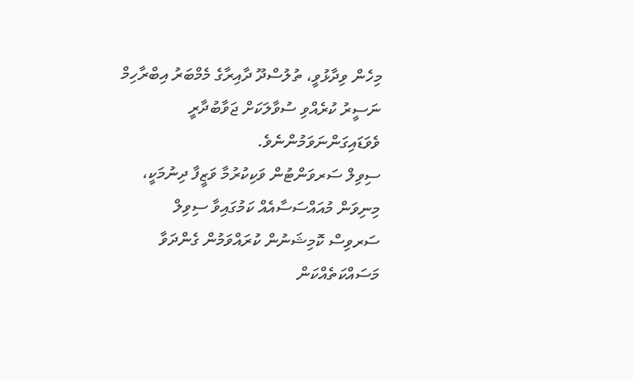މިހެން ވިދާޅުވީ، ތުލުސްދޫ ދާއިރާގެ މެމްބަރު އިބްރާހިމް ނަސީރު ކުރެއްވި ސުވާލަކަށް ޖަވާބުދާރީ ވެވަޑައިގަންނަވަމުންނެވެ.
ސިވިލް ސަރވަންޓުން ވަކިކުރުމާ ވަޒީފާ ދިނުމަކީ، މިނިވަން މުއައްސަސާއެއް ކަމުގައިވާ ސިވިލް ސަރވިސް ކޮމިޝަނުން ކުރައްވަމުން ގެންދަވާ މަސައްކަތެއްކަން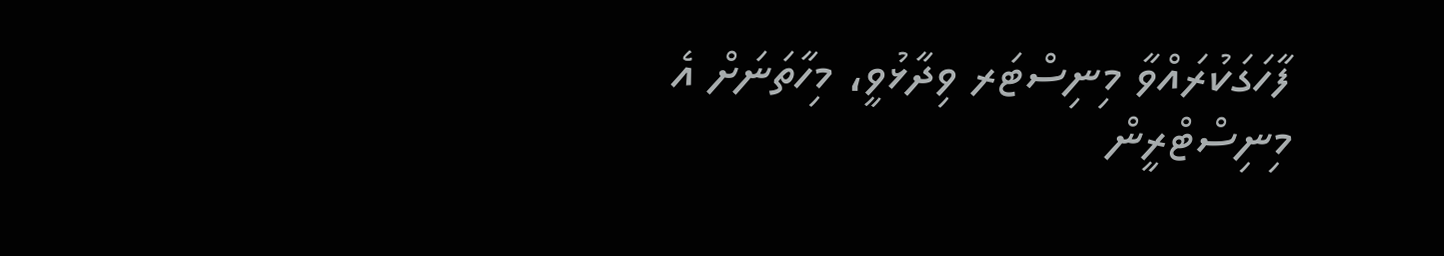ފާހަގަކުރައްވާ މިނިސްޓަރ ވިދާޅުވީ، މިހާތަނަށް އެ މިނިސްޓްރީން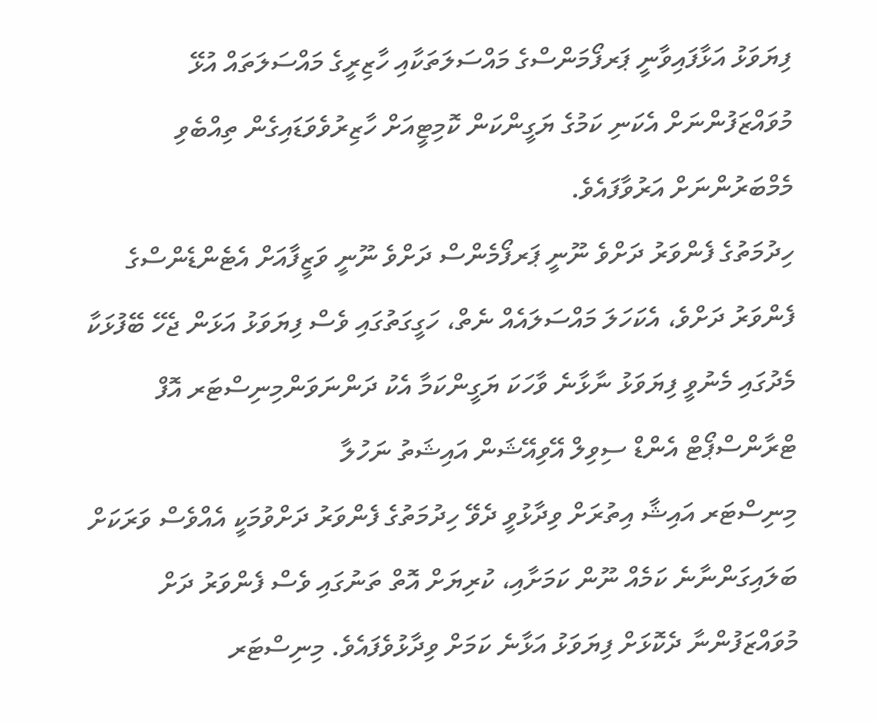ފިޔަވަޅު އަޅާފައިވާނީ ޕަރފޯމަންސްގެ މައްސަލަތަކާއި ހާޒިރީގެ މައްސަލަތައް އުޅޭ މުވައްޒަފުންނަށް އެކަނި ކަމުގެ ޔަގީންކަން ކޮމިޓީއަށް ހާޒިރުވެވަޑައިގެން ތިއްބެވި މެމްބަރުންނަށް އަރުވާފައެވެ.
ހިދުމަތުގެ ފެންވަރު ދަށްވެ ނޫނީ ޕަރފޯމެންސް ދަށްވެ ނޫނީ ވަޒީފާއަށް އެޓެންޑެންސްގެ ފެންވަރު ދަށްވެ، އެކަހަލަ މައްސަލައެއް ނެތް، ހަގީގަތުގައި ވެސް ފިޔަވަޅު އަޅަން ޖެހޭ ބޭފުޅަކާ މެދުގައި މެނުވީ ފިޔަވަޅު ނާޅާނެ ވާހަކަ ޔަގީންކަމާ އެކު ދަންނަވަންމިނިސްޓަރ އޮފް ޓްރާންސްޕޯޓް އެންޑް ސިވިލް އޭވިއޭޝަން އައިޝަތު ނަހުލާ
މިނިސްޓަރ އައިޝާ އިތުރަށް ވިދާޅުވީ ދެވޭ ހިދުމަތުގެ ފެންވަރު ދަށްވުމަކީ އެއްވެސް ވަރަކަށް ބަލައިގަންނާނެ ކަމެއް ނޫން ކަމަށާއި، ކުރިޔަށް އޮތް ތަނުގައި ވެސް ފެންވަރު ދަށް މުވައްޒަފުންނާ ދެކޮޅަށް ފިޔަވަޅު އަޅާނެ ކަމަށް ވިދާޅުވެފައެވެ. މިނިސްޓަރ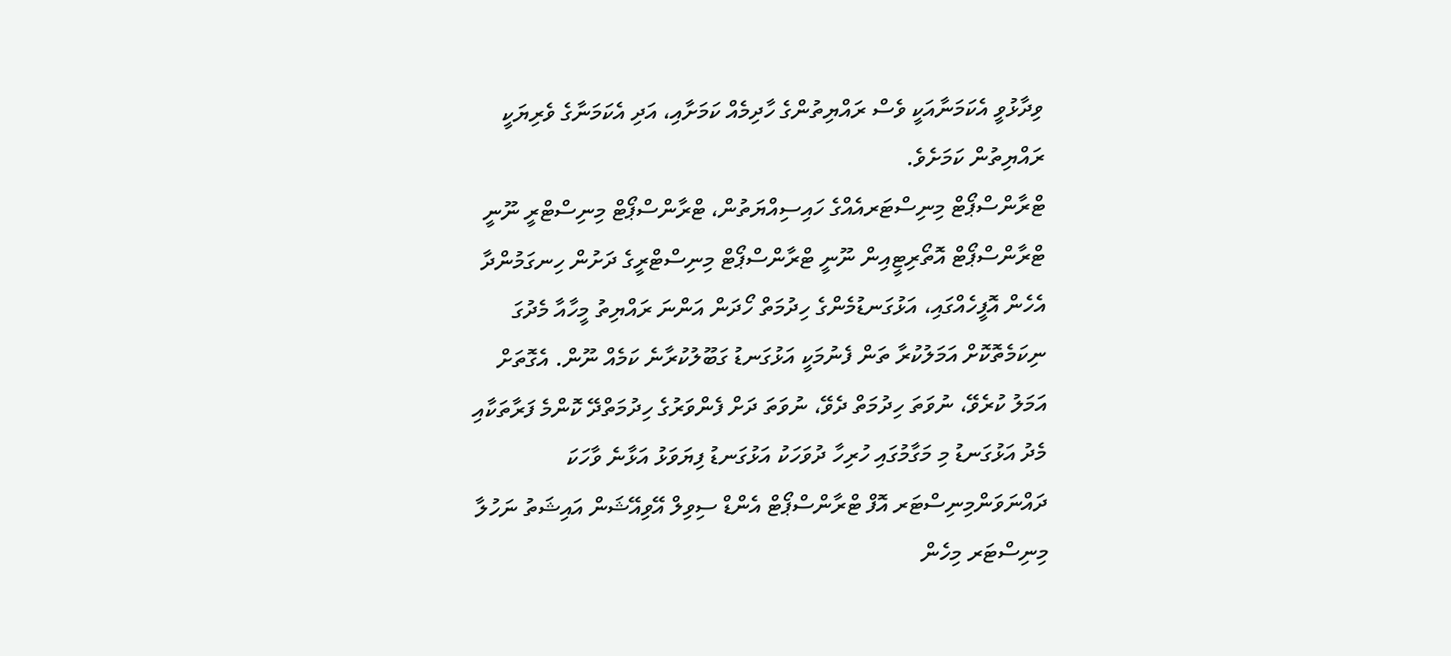ވިދާޅުވީ އެކަމަނާއަކީ ވެސް ރައްޔިތުންގެ ހާދިމެއް ކަމަށާއި، އަދި އެކަމަނާގެ ވެރިޔަކީ ރައްޔިތުން ކަމަށެވެ.
ޓްރާންސްޕޯޓް މިނިސްޓަރއެއްގެ ހައިސިއްޔަތުން، ޓްރާންސްޕޯޓް މިނިސްޓްރީ ނޫނީ ޓްރާންސްޕޯޓް އޮތޯރިޓީއިން ނޫނީ ޓްރާންސްޕޯޓް މިނިސްޓްރީގެ ދަށުން ހިނގަމުންދާ އެހެން އޮފީހެއްގައި، އަޅުގަނޑުމެންގެ ހިދުމަތް ހޯދަން އަންނަ ރައްޔިތު މީހާއާ މެދުގަ ނިކަމެތޮކޮށް އަމަލުކުރާ ތަން ފެނުމަކީ އަޅުގަނޑު ގަބޫލުކުރާނެ ކަމެއް ނޫން. އެގޮތަށް އަމަލު ކުރެވޭ، ނުވަތަ ހިދުމަތް ދެވޭ، ނުވަތަ ދަށް ފެންވަރުގެ ހިދުމަތްދޭ ކޮންމެ ފަރާތަކާއި މެދު އަޅުގަނޑު މި މަގާމުގައި ހުރިހާ ދުވަހަކު އަޅުގަނޑު ފިޔަވަޅު އަޅާނެ ވާހަކަ ދައްނަވަންމިނިސްޓަރ އޮފް ޓްރާންސްޕޯޓް އެންޑް ސިވިލް އޭވިއޭޝަން އައިޝަތު ނަހުލާ
މިނިސްޓަރ މިހެން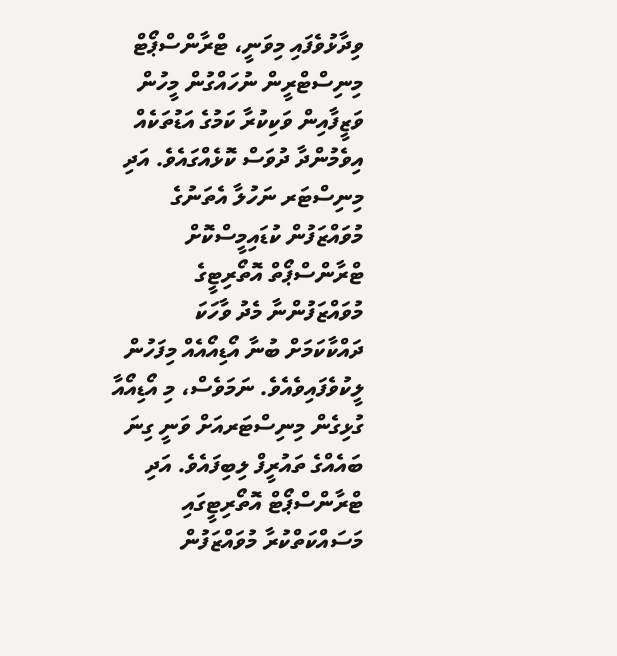ވިދާޅުވެފައި މިވަނީ، ޓްރާންސްޕޯޓް މިނިސްޓްރީން ނުހައްގުން މީހުން ވަޒީފާއިން ވަކިކުރާ ކަމުގެ އަޑުތަކެއް އިވެމުންދާ ދުވަސް ކޮޅެއްގައެވެ. އަދި މިނިސްޓަރ ނަހުލާ އެތަނުގެ މުވައްޒަފުން ކުޑައިމީސްކޮށް ޓްރާންސްޕޯތް އޮތޯރިޓީގެ މުވައްޒަފުންނާ މެދު ވާހަކަ ދައްކާކަމަށް ބުނާ އޯޑިއޯއެއް މިފަހުން ލީކުވެފައިވެއެވެ. ނަމަވެސް، މި އޯޑިއޯއާ ގުޅިގެން މިނިސްޓަރއަށް ވަނީ ގިނަ ބައެއްގެ ތައުރީފް ލިބިފައެވެ. އަދި ޓްރާންސްޕޯޓް އޮތޯރިޓީގައި މަސައްކަތްކުރާ މުވައްޒަފުން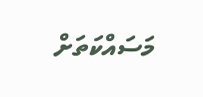މަސައްކަތަށް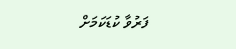ފަރުވާ ކުޑަކަމަށް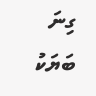ގިނަ ބަޔަކު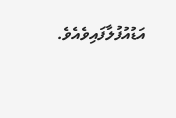އަޑުއުފުލާފައިވެއެވެ.